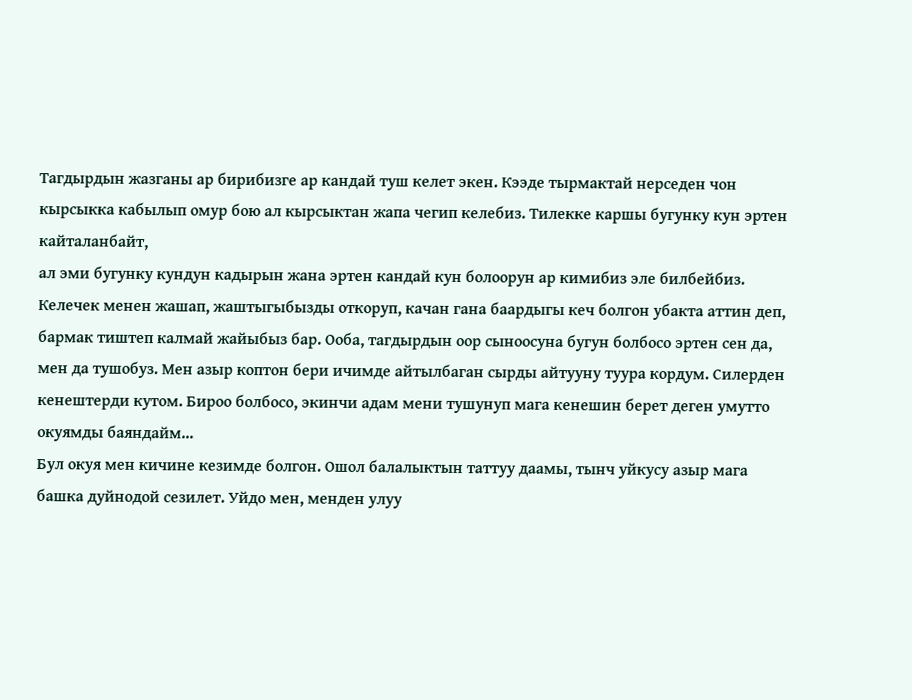Тагдырдын жазганы ар бирибизге ар кандай туш келет экен. Кээде тырмактай нерседен чон кырсыкка кабылып омур бою ал кырсыктан жапа чегип келебиз. Тилекке каршы бугунку кун эртен кайталанбайт,
ал эми бугунку кундун кадырын жана эртен кандай кун болоорун ар кимибиз эле билбейбиз. Келечек менен жашап, жаштыгыбызды откоруп, качан гана баардыгы кеч болгон убакта аттин деп, бармак тиштеп калмай жайыбыз бар. Ооба, тагдырдын оор сыноосуна бугун болбосо эртен сен да, мен да тушобуз. Мен азыр коптон бери ичимде айтылбаган сырды айтууну туура кордум. Силерден кенештерди кутом. Бироо болбосо, экинчи адам мени тушунуп мага кенешин берет деген умутто окуямды баяндайм...
Бул окуя мен кичине кезимде болгон. Ошол балалыктын таттуу даамы, тынч уйкусу азыр мага башка дуйнодой сезилет. Уйдо мен, менден улуу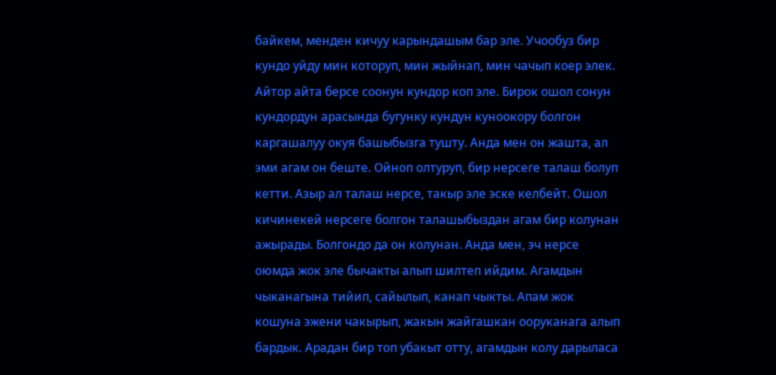байкем, менден кичуу карындашым бар эле. Учообуз бир кундо уйду мин которуп, мин жыйнап, мин чачып коер элек. Айтор айта берсе соонун кундор коп эле. Бирок ошол сонун кундордун арасында бугунку кундун куноокору болгон каргашалуу окуя башыбызга тушту. Анда мен он жашта, ал эми агам он беште. Ойноп олтуруп, бир нерсеге талаш болуп кетти. Азыр ал талаш нерсе, такыр эле эске келбейт. Ошол кичинекей нерсеге болгон талашыбыздан агам бир колунан ажырады. Болгондо да он колунан. Анда мен, эч нерсе оюмда жок эле бычакты алып шилтеп ийдим. Агамдын чыканагына тийип, сайылып, канап чыкты. Апам жок кошуна эжени чакырып, жакын жайгашкан ооруканага алып бардык. Арадан бир топ убакыт отту, агамдын колу дарыласа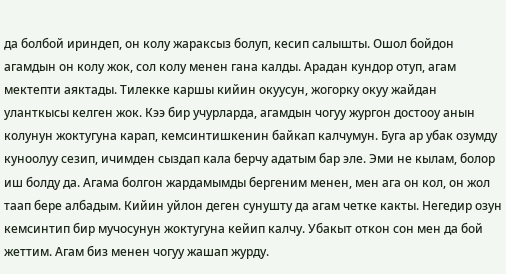да болбой ириндеп, он колу жараксыз болуп, кесип салышты. Ошол бойдон агамдын он колу жок, сол колу менен гана калды. Арадан кундор отуп, агам мектепти аяктады. Тилекке каршы кийин окуусун, жогорку окуу жайдан уланткысы келген жок. Кээ бир учурларда, агамдын чогуу жургон достооу анын колунун жоктугуна карап, кемсинтишкенин байкап калчумун. Буга ар убак озумду куноолуу сезип, ичимден сыздап кала берчу адатым бар эле. Эми не кылам, болор иш болду да. Агама болгон жардамымды бергеним менен, мен ага он кол, он жол таап бере албадым. Кийин уйлон деген сунушту да агам четке какты. Негедир озун кемсинтип бир мучосунун жоктугуна кейип калчу. Убакыт откон сон мен да бой жеттим. Агам биз менен чогуу жашап журду.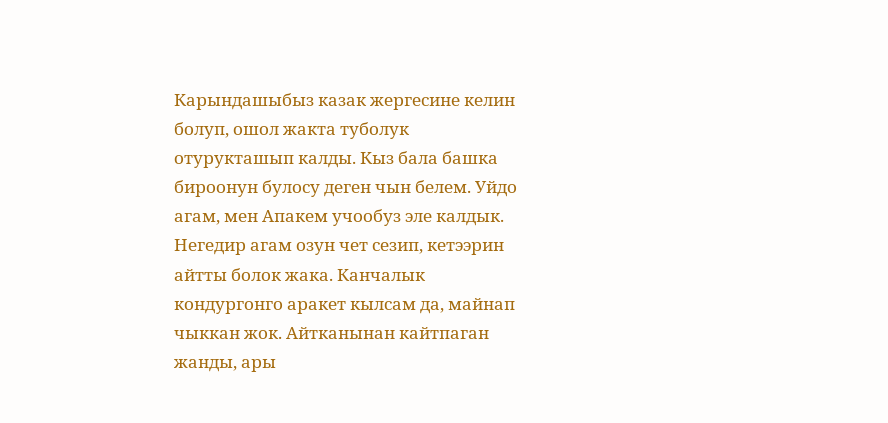Карындашыбыз казак жергесине келин болуп, ошол жакта туболук отурукташып калды. Кыз бала башка бироонун булосу деген чын белем. Уйдо агам, мен Апакем учообуз эле калдык. Негедир агам озун чет сезип, кетээрин айтты болок жака. Канчалык кондургонго аракет кылсам да, майнап чыккан жок. Айтканынан кайтпаган жанды, ары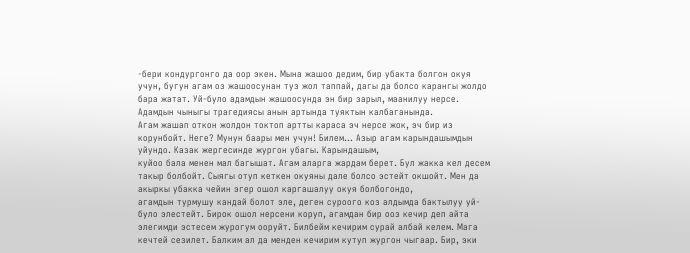-бери кондургонго да оор экен. Мына жашоо дедим, бир убакта болгон окуя учун, бугун агам оз жашоосунан туз жол таппай, дагы да болсо карангы жолдо бара жатат. Уй-було адамдын жашоосунда эн бир зарыл, маанилуу нерсе. Адамдын чыныгы трагедиясы анын артында туяктын калбаганында.
Агам жашап откон жолдон токтоп артты караса эч нерсе жок, эч бир из корунбойт. Неге? Мунун баары мен учун! Билем... Азыр агам карындашымдын уйундо. Казак жергесинде жургон убагы. Карындашым,
куйоо бала менен мал багышат. Агам аларга жардам берет. Бул жакка кел десем такыр болбойт. Сыягы отуп кеткен окуяны дале болсо эстейт окшойт. Мен да акыркы убакка чейин эгер ошол каргашалуу окуя болбогондо,
агамдын турмушу кандай болот эле, деген суроого коз алдымда бактылуу уй-було элестейт. Бирок ошол нерсени коруп, агамдан бир ооз кечир деп айта элегимди эстесем журогум ооруйт. Билбейм кечирим сурай албай келем. Мага кечтей сезилет. Балким ал да менден кечирим кутуп жургон чыгаар. Бир, эки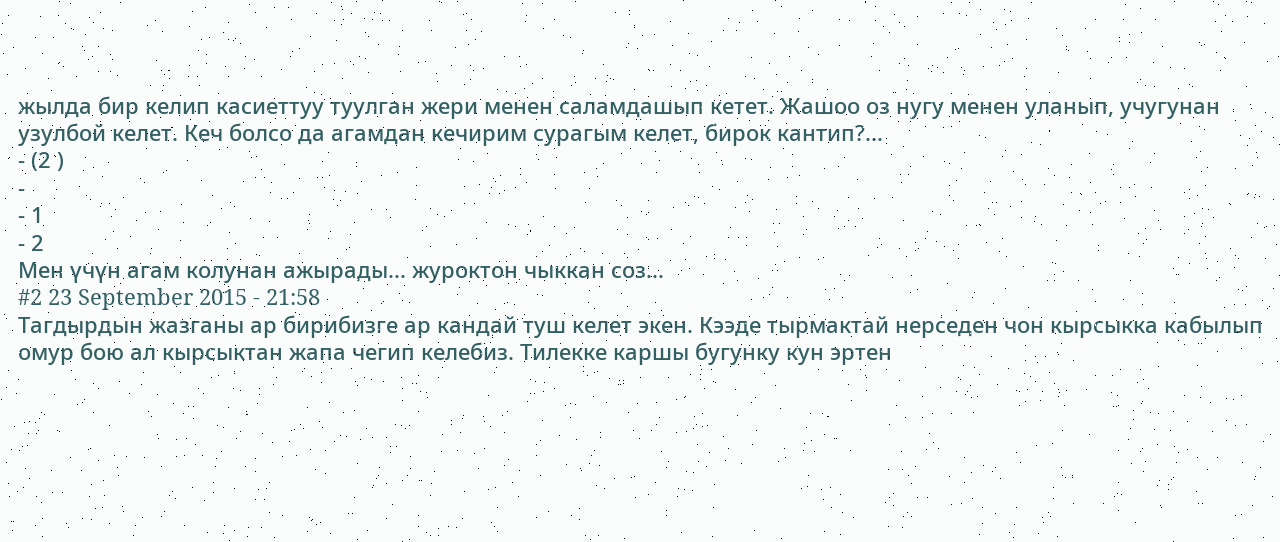жылда бир келип касиеттуу туулган жери менен саламдашып кетет. Жашоо оз нугу менен уланып, учугунан узулбой келет. Кеч болсо да агамдан кечирим сурагым келет, бирок кантип?...
- (2 )
-
- 1
- 2
Мен үчүн агам колунан ажырады... журоктон чыккан соз...
#2 23 September 2015 - 21:58
Тагдырдын жазганы ар бирибизге ар кандай туш келет экен. Кээде тырмактай нерседен чон кырсыкка кабылып омур бою ал кырсыктан жапа чегип келебиз. Тилекке каршы бугунку кун эртен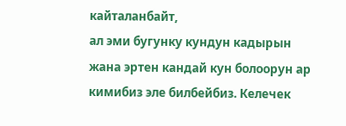кайталанбайт,
ал эми бугунку кундун кадырын жана эртен кандай кун болоорун ар кимибиз эле билбейбиз. Келечек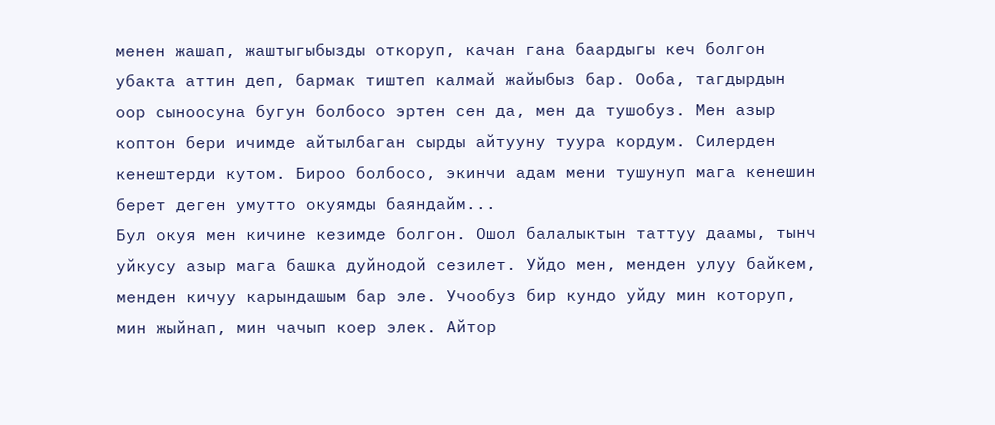менен жашап, жаштыгыбызды откоруп, качан гана баардыгы кеч болгон убакта аттин деп, бармак тиштеп калмай жайыбыз бар. Ооба, тагдырдын оор сыноосуна бугун болбосо эртен сен да, мен да тушобуз. Мен азыр коптон бери ичимде айтылбаган сырды айтууну туура кордум. Силерден кенештерди кутом. Бироо болбосо, экинчи адам мени тушунуп мага кенешин берет деген умутто окуямды баяндайм...
Бул окуя мен кичине кезимде болгон. Ошол балалыктын таттуу даамы, тынч уйкусу азыр мага башка дуйнодой сезилет. Уйдо мен, менден улуу байкем, менден кичуу карындашым бар эле. Учообуз бир кундо уйду мин которуп, мин жыйнап, мин чачып коер элек. Айтор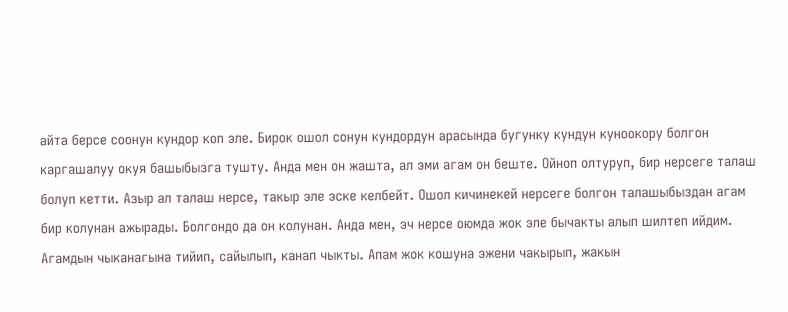айта берсе соонун кундор коп эле. Бирок ошол сонун кундордун арасында бугунку кундун куноокору болгон каргашалуу окуя башыбызга тушту. Анда мен он жашта, ал эми агам он беште. Ойноп олтуруп, бир нерсеге талаш болуп кетти. Азыр ал талаш нерсе, такыр эле эске келбейт. Ошол кичинекей нерсеге болгон талашыбыздан агам бир колунан ажырады. Болгондо да он колунан. Анда мен, эч нерсе оюмда жок эле бычакты алып шилтеп ийдим. Агамдын чыканагына тийип, сайылып, канап чыкты. Апам жок кошуна эжени чакырып, жакын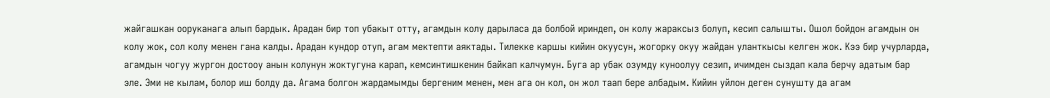жайгашкан ооруканага алып бардык. Арадан бир топ убакыт отту, агамдын колу дарыласа да болбой ириндеп, он колу жараксыз болуп, кесип салышты. Ошол бойдон агамдын он колу жок, сол колу менен гана калды. Арадан кундор отуп, агам мектепти аяктады. Тилекке каршы кийин окуусун, жогорку окуу жайдан уланткысы келген жок. Кээ бир учурларда, агамдын чогуу жургон достооу анын колунун жоктугуна карап, кемсинтишкенин байкап калчумун. Буга ар убак озумду куноолуу сезип, ичимден сыздап кала берчу адатым бар эле. Эми не кылам, болор иш болду да. Агама болгон жардамымды бергеним менен, мен ага он кол, он жол таап бере албадым. Кийин уйлон деген сунушту да агам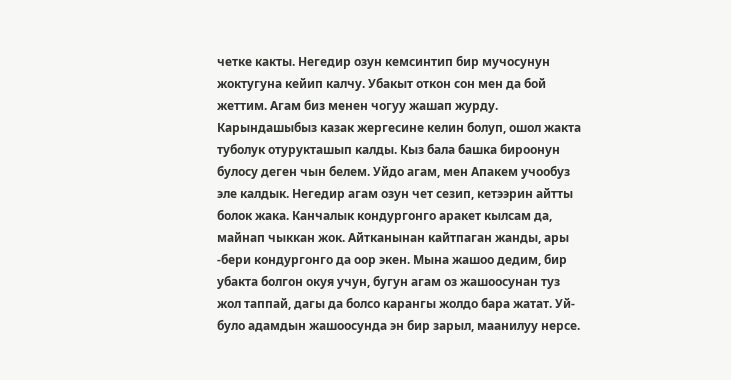четке какты. Негедир озун кемсинтип бир мучосунун жоктугуна кейип калчу. Убакыт откон сон мен да бой жеттим. Агам биз менен чогуу жашап журду. Карындашыбыз казак жергесине келин болуп, ошол жакта туболук отурукташып калды. Кыз бала башка бироонун булосу деген чын белем. Уйдо агам, мен Апакем учообуз эле калдык. Негедир агам озун чет сезип, кетээрин айтты болок жака. Канчалык кондургонго аракет кылсам да, майнап чыккан жок. Айтканынан кайтпаган жанды, ары -бери кондургонго да оор экен. Мына жашоо дедим, бир убакта болгон окуя учун, бугун агам оз жашоосунан туз жол таппай, дагы да болсо карангы жолдо бара жатат. Уй-було адамдын жашоосунда эн бир зарыл, маанилуу нерсе.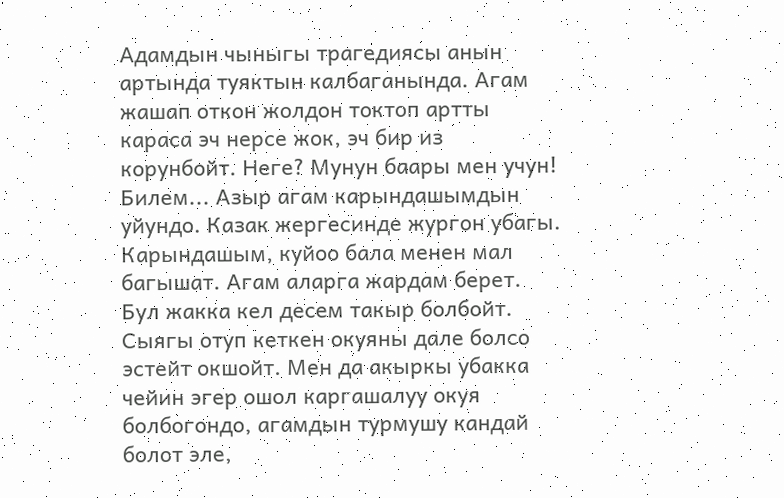Адамдын чыныгы трагедиясы анын артында туяктын калбаганында. Агам жашап откон жолдон токтоп артты караса эч нерсе жок, эч бир из корунбойт. Неге? Мунун баары мен учун! Билем... Азыр агам карындашымдын уйундо. Казак жергесинде жургон убагы. Карындашым, куйоо бала менен мал багышат. Агам аларга жардам берет. Бул жакка кел десем такыр болбойт. Сыягы отуп кеткен окуяны дале болсо эстейт окшойт. Мен да акыркы убакка чейин эгер ошол каргашалуу окуя болбогондо, агамдын турмушу кандай болот эле,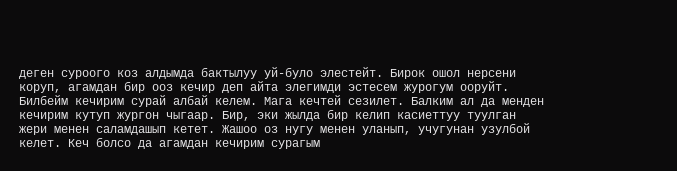деген суроого коз алдымда бактылуу уй-було элестейт. Бирок ошол нерсени коруп, агамдан бир ооз кечир деп айта элегимди эстесем журогум ооруйт. Билбейм кечирим сурай албай келем. Мага кечтей сезилет. Балким ал да менден кечирим кутуп жургон чыгаар. Бир, эки жылда бир келип касиеттуу туулган жери менен саламдашып кетет. Жашоо оз нугу менен уланып, учугунан узулбой келет. Кеч болсо да агамдан кечирим сурагым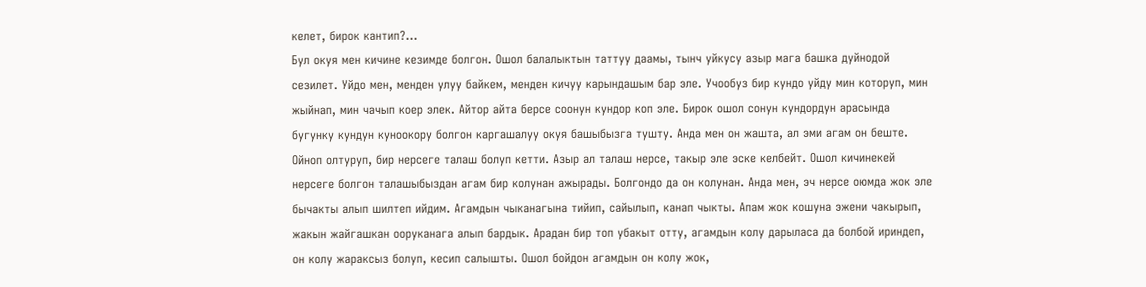келет, бирок кантип?...
Бул окуя мен кичине кезимде болгон. Ошол балалыктын таттуу даамы, тынч уйкусу азыр мага башка дуйнодой сезилет. Уйдо мен, менден улуу байкем, менден кичуу карындашым бар эле. Учообуз бир кундо уйду мин которуп, мин жыйнап, мин чачып коер элек. Айтор айта берсе соонун кундор коп эле. Бирок ошол сонун кундордун арасында бугунку кундун куноокору болгон каргашалуу окуя башыбызга тушту. Анда мен он жашта, ал эми агам он беште. Ойноп олтуруп, бир нерсеге талаш болуп кетти. Азыр ал талаш нерсе, такыр эле эске келбейт. Ошол кичинекей нерсеге болгон талашыбыздан агам бир колунан ажырады. Болгондо да он колунан. Анда мен, эч нерсе оюмда жок эле бычакты алып шилтеп ийдим. Агамдын чыканагына тийип, сайылып, канап чыкты. Апам жок кошуна эжени чакырып, жакын жайгашкан ооруканага алып бардык. Арадан бир топ убакыт отту, агамдын колу дарыласа да болбой ириндеп, он колу жараксыз болуп, кесип салышты. Ошол бойдон агамдын он колу жок,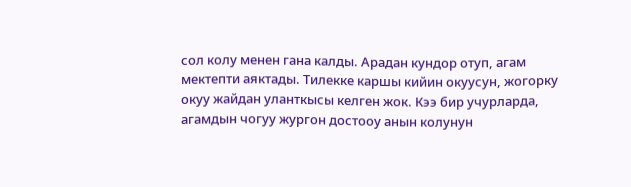сол колу менен гана калды. Арадан кундор отуп, агам мектепти аяктады. Тилекке каршы кийин окуусун, жогорку окуу жайдан уланткысы келген жок. Кээ бир учурларда, агамдын чогуу жургон достооу анын колунун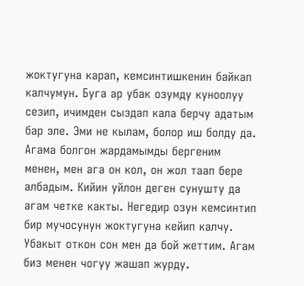жоктугуна карап, кемсинтишкенин байкап калчумун. Буга ар убак озумду куноолуу сезип, ичимден сыздап кала берчу адатым бар эле. Эми не кылам, болор иш болду да. Агама болгон жардамымды бергеним менен, мен ага он кол, он жол таап бере албадым. Кийин уйлон деген сунушту да агам четке какты. Негедир озун кемсинтип бир мучосунун жоктугуна кейип калчу. Убакыт откон сон мен да бой жеттим. Агам биз менен чогуу жашап журду.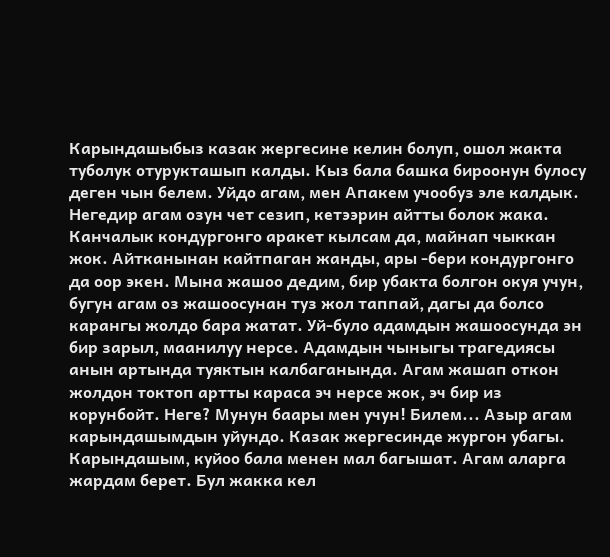Карындашыбыз казак жергесине келин болуп, ошол жакта туболук отурукташып калды. Кыз бала башка бироонун булосу деген чын белем. Уйдо агам, мен Апакем учообуз эле калдык. Негедир агам озун чет сезип, кетээрин айтты болок жака. Канчалык кондургонго аракет кылсам да, майнап чыккан жок. Айтканынан кайтпаган жанды, ары -бери кондургонго да оор экен. Мына жашоо дедим, бир убакта болгон окуя учун, бугун агам оз жашоосунан туз жол таппай, дагы да болсо карангы жолдо бара жатат. Уй-було адамдын жашоосунда эн бир зарыл, маанилуу нерсе. Адамдын чыныгы трагедиясы анын артында туяктын калбаганында. Агам жашап откон жолдон токтоп артты караса эч нерсе жок, эч бир из корунбойт. Неге? Мунун баары мен учун! Билем... Азыр агам карындашымдын уйундо. Казак жергесинде жургон убагы. Карындашым, куйоо бала менен мал багышат. Агам аларга жардам берет. Бул жакка кел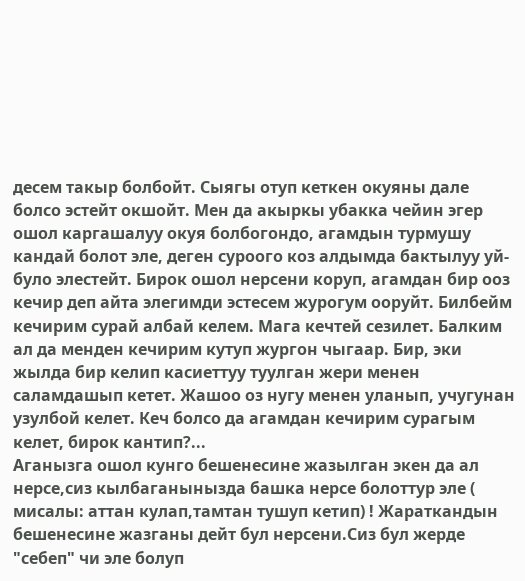десем такыр болбойт. Сыягы отуп кеткен окуяны дале болсо эстейт окшойт. Мен да акыркы убакка чейин эгер ошол каргашалуу окуя болбогондо, агамдын турмушу кандай болот эле, деген суроого коз алдымда бактылуу уй-було элестейт. Бирок ошол нерсени коруп, агамдан бир ооз кечир деп айта элегимди эстесем журогум ооруйт. Билбейм кечирим сурай албай келем. Мага кечтей сезилет. Балким ал да менден кечирим кутуп жургон чыгаар. Бир, эки жылда бир келип касиеттуу туулган жери менен саламдашып кетет. Жашоо оз нугу менен уланып, учугунан узулбой келет. Кеч болсо да агамдан кечирим сурагым келет, бирок кантип?...
Аганызга ошол кунго бешенесине жазылган экен да ал нерсе,сиз кылбаганынызда башка нерсе болоттур эле ( мисалы: аттан кулап,тамтан тушуп кетип) ! Жараткандын бешенесине жазганы дейт бул нерсени.Сиз бул жерде "себеп" чи эле болуп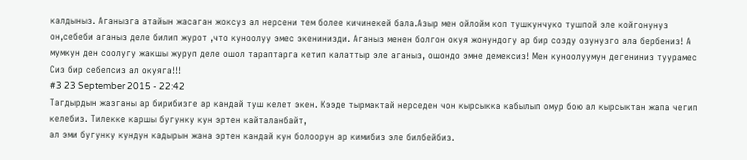калдыныз. Аганызга атайын жасаган жоксуз ал нерсени тем более кичинекей бала.Азыр мен ойлойм коп тушкунчуко тушпой эле койгонунуз он,себеби аганыз деле билип журот ,что куноолуу эмес экенинизди. Аганыз менен болгон окуя жонундогу ар бир созду озунузго ала бербениз! А мумкун ден соолугу жакшы журуп деле ошол тараптарга кетип калаттыр эле аганыз, ошондо эмне демексиз! Мен куноолуумун дегениниз туурамес Сиз бир себепсиз ал окуяга!!!
#3 23 September 2015 - 22:42
Тагдырдын жазганы ар бирибизге ар кандай туш келет экен. Кээде тырмактай нерседен чон кырсыкка кабылып омур бою ал кырсыктан жапа чегип келебиз. Тилекке каршы бугунку кун эртен кайталанбайт,
ал эми бугунку кундун кадырын жана эртен кандай кун болоорун ар кимибиз эле билбейбиз.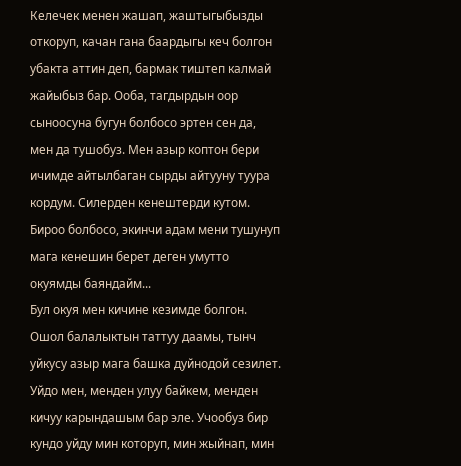Келечек менен жашап, жаштыгыбызды откоруп, качан гана баардыгы кеч болгон убакта аттин деп, бармак тиштеп калмай жайыбыз бар. Ооба, тагдырдын оор сыноосуна бугун болбосо эртен сен да, мен да тушобуз. Мен азыр коптон бери ичимде айтылбаган сырды айтууну туура кордум. Силерден кенештерди кутом. Бироо болбосо, экинчи адам мени тушунуп мага кенешин берет деген умутто окуямды баяндайм...
Бул окуя мен кичине кезимде болгон. Ошол балалыктын таттуу даамы, тынч уйкусу азыр мага башка дуйнодой сезилет. Уйдо мен, менден улуу байкем, менден кичуу карындашым бар эле. Учообуз бир кундо уйду мин которуп, мин жыйнап, мин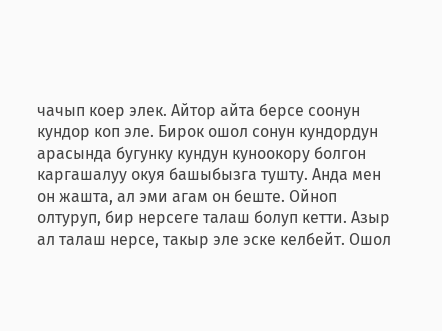чачып коер элек. Айтор айта берсе соонун кундор коп эле. Бирок ошол сонун кундордун арасында бугунку кундун куноокору болгон каргашалуу окуя башыбызга тушту. Анда мен он жашта, ал эми агам он беште. Ойноп олтуруп, бир нерсеге талаш болуп кетти. Азыр ал талаш нерсе, такыр эле эске келбейт. Ошол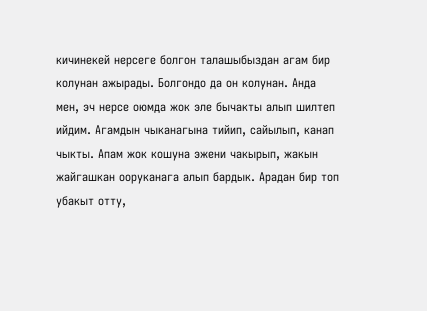кичинекей нерсеге болгон талашыбыздан агам бир колунан ажырады. Болгондо да он колунан. Анда мен, эч нерсе оюмда жок эле бычакты алып шилтеп ийдим. Агамдын чыканагына тийип, сайылып, канап чыкты. Апам жок кошуна эжени чакырып, жакын жайгашкан ооруканага алып бардык. Арадан бир топ убакыт отту,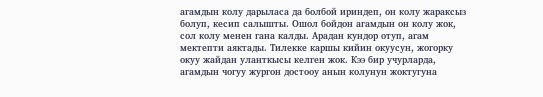агамдын колу дарыласа да болбой ириндеп, он колу жараксыз болуп, кесип салышты. Ошол бойдон агамдын он колу жок, сол колу менен гана калды. Арадан кундор отуп, агам мектепти аяктады. Тилекке каршы кийин окуусун, жогорку окуу жайдан уланткысы келген жок. Кээ бир учурларда, агамдын чогуу жургон достооу анын колунун жоктугуна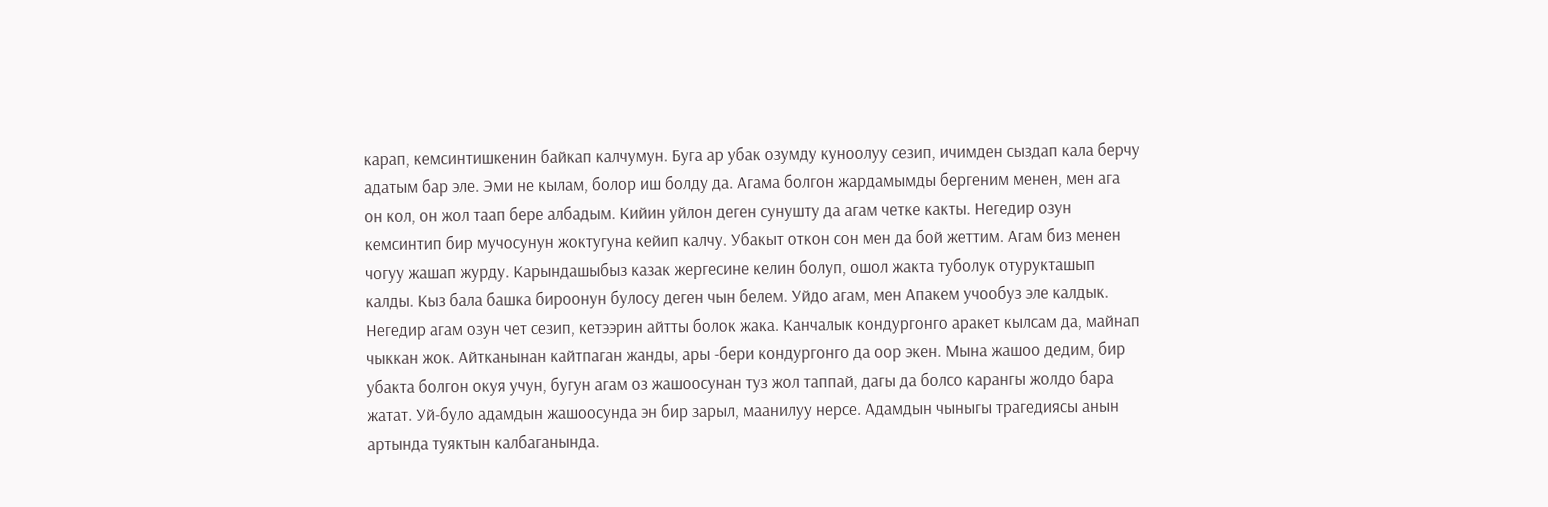карап, кемсинтишкенин байкап калчумун. Буга ар убак озумду куноолуу сезип, ичимден сыздап кала берчу адатым бар эле. Эми не кылам, болор иш болду да. Агама болгон жардамымды бергеним менен, мен ага он кол, он жол таап бере албадым. Кийин уйлон деген сунушту да агам четке какты. Негедир озун кемсинтип бир мучосунун жоктугуна кейип калчу. Убакыт откон сон мен да бой жеттим. Агам биз менен чогуу жашап журду. Карындашыбыз казак жергесине келин болуп, ошол жакта туболук отурукташып калды. Кыз бала башка бироонун булосу деген чын белем. Уйдо агам, мен Апакем учообуз эле калдык. Негедир агам озун чет сезип, кетээрин айтты болок жака. Канчалык кондургонго аракет кылсам да, майнап чыккан жок. Айтканынан кайтпаган жанды, ары -бери кондургонго да оор экен. Мына жашоо дедим, бир убакта болгон окуя учун, бугун агам оз жашоосунан туз жол таппай, дагы да болсо карангы жолдо бара жатат. Уй-було адамдын жашоосунда эн бир зарыл, маанилуу нерсе. Адамдын чыныгы трагедиясы анын артында туяктын калбаганында.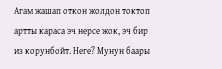Агам жашап откон жолдон токтоп артты караса эч нерсе жок, эч бир из корунбойт. Неге? Мунун баары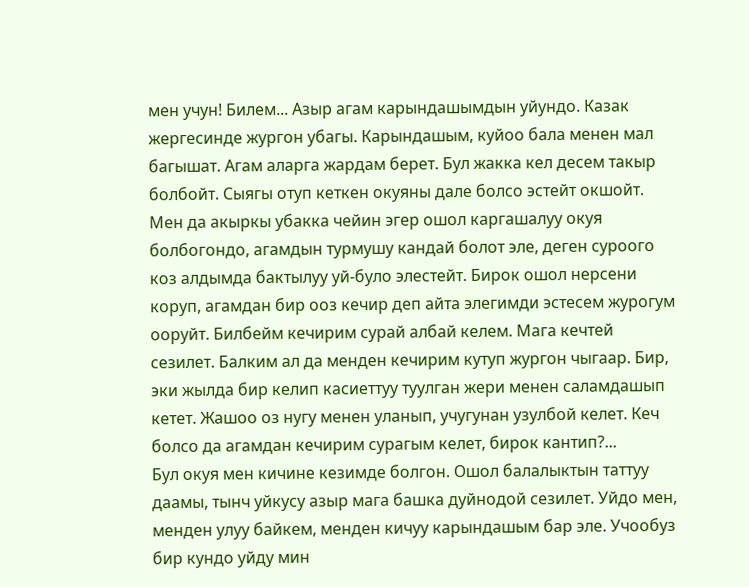мен учун! Билем... Азыр агам карындашымдын уйундо. Казак жергесинде жургон убагы. Карындашым, куйоо бала менен мал багышат. Агам аларга жардам берет. Бул жакка кел десем такыр болбойт. Сыягы отуп кеткен окуяны дале болсо эстейт окшойт. Мен да акыркы убакка чейин эгер ошол каргашалуу окуя болбогондо, агамдын турмушу кандай болот эле, деген суроого коз алдымда бактылуу уй-було элестейт. Бирок ошол нерсени коруп, агамдан бир ооз кечир деп айта элегимди эстесем журогум ооруйт. Билбейм кечирим сурай албай келем. Мага кечтей сезилет. Балким ал да менден кечирим кутуп жургон чыгаар. Бир, эки жылда бир келип касиеттуу туулган жери менен саламдашып кетет. Жашоо оз нугу менен уланып, учугунан узулбой келет. Кеч болсо да агамдан кечирим сурагым келет, бирок кантип?...
Бул окуя мен кичине кезимде болгон. Ошол балалыктын таттуу даамы, тынч уйкусу азыр мага башка дуйнодой сезилет. Уйдо мен, менден улуу байкем, менден кичуу карындашым бар эле. Учообуз бир кундо уйду мин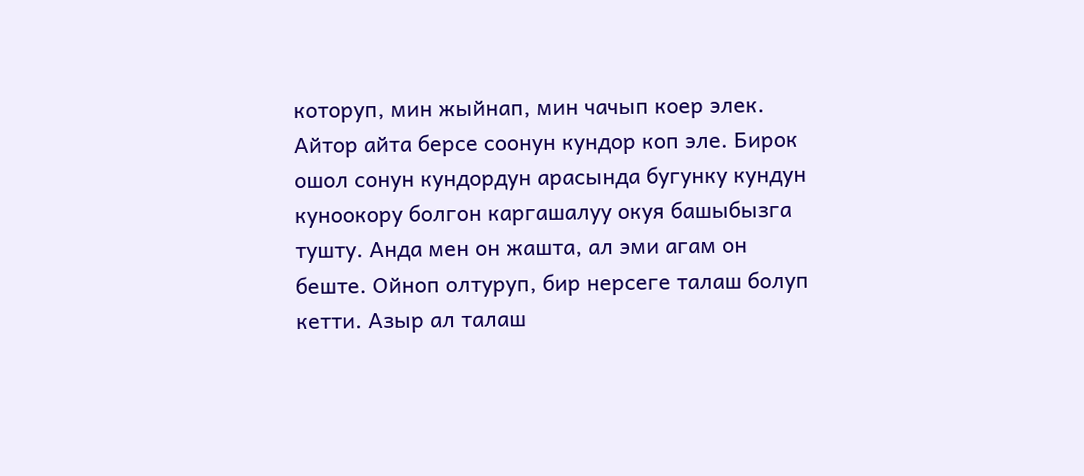которуп, мин жыйнап, мин чачып коер элек. Айтор айта берсе соонун кундор коп эле. Бирок ошол сонун кундордун арасында бугунку кундун куноокору болгон каргашалуу окуя башыбызга тушту. Анда мен он жашта, ал эми агам он беште. Ойноп олтуруп, бир нерсеге талаш болуп кетти. Азыр ал талаш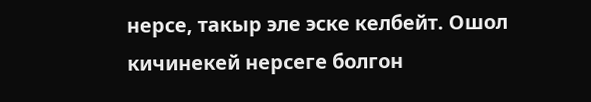нерсе, такыр эле эске келбейт. Ошол кичинекей нерсеге болгон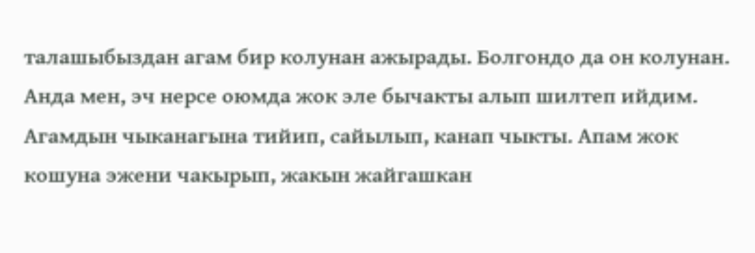талашыбыздан агам бир колунан ажырады. Болгондо да он колунан. Анда мен, эч нерсе оюмда жок эле бычакты алып шилтеп ийдим. Агамдын чыканагына тийип, сайылып, канап чыкты. Апам жок кошуна эжени чакырып, жакын жайгашкан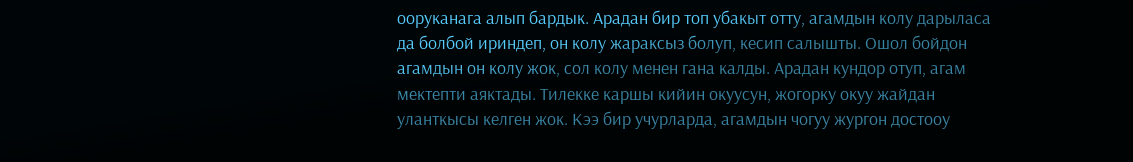ооруканага алып бардык. Арадан бир топ убакыт отту, агамдын колу дарыласа да болбой ириндеп, он колу жараксыз болуп, кесип салышты. Ошол бойдон агамдын он колу жок, сол колу менен гана калды. Арадан кундор отуп, агам мектепти аяктады. Тилекке каршы кийин окуусун, жогорку окуу жайдан уланткысы келген жок. Кээ бир учурларда, агамдын чогуу жургон достооу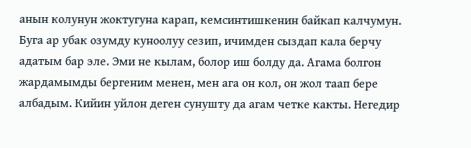анын колунун жоктугуна карап, кемсинтишкенин байкап калчумун. Буга ар убак озумду куноолуу сезип, ичимден сыздап кала берчу адатым бар эле. Эми не кылам, болор иш болду да. Агама болгон жардамымды бергеним менен, мен ага он кол, он жол таап бере албадым. Кийин уйлон деген сунушту да агам четке какты. Негедир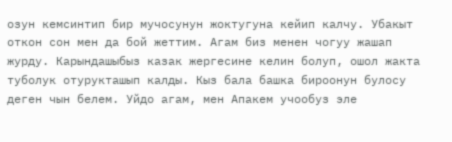озун кемсинтип бир мучосунун жоктугуна кейип калчу. Убакыт откон сон мен да бой жеттим. Агам биз менен чогуу жашап журду. Карындашыбыз казак жергесине келин болуп, ошол жакта туболук отурукташып калды. Кыз бала башка бироонун булосу деген чын белем. Уйдо агам, мен Апакем учообуз эле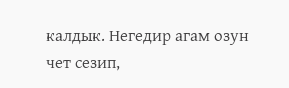калдык. Негедир агам озун чет сезип,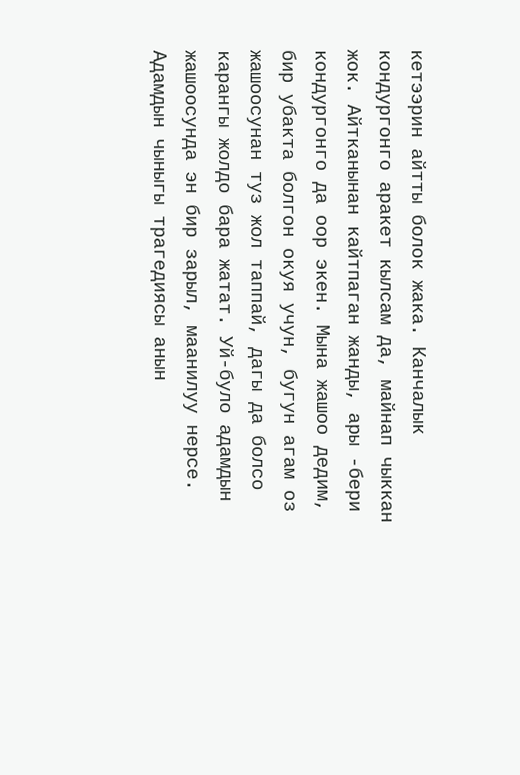кетээрин айтты болок жака. Канчалык кондургонго аракет кылсам да, майнап чыккан жок. Айтканынан кайтпаган жанды, ары -бери кондургонго да оор экен. Мына жашоо дедим, бир убакта болгон окуя учун, бугун агам оз жашоосунан туз жол таппай, дагы да болсо карангы жолдо бара жатат. Уй-було адамдын жашоосунда эн бир зарыл, маанилуу нерсе. Адамдын чыныгы трагедиясы анын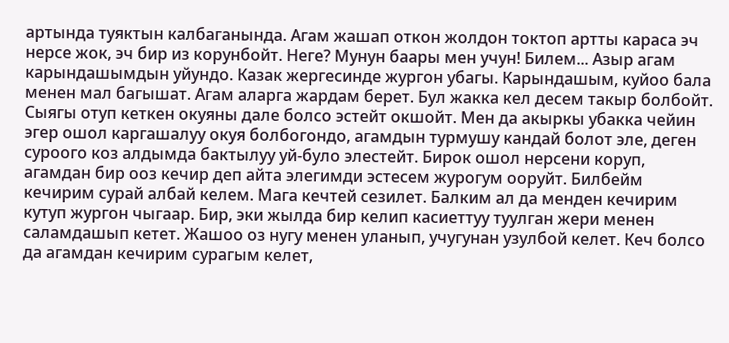артында туяктын калбаганында. Агам жашап откон жолдон токтоп артты караса эч нерсе жок, эч бир из корунбойт. Неге? Мунун баары мен учун! Билем... Азыр агам карындашымдын уйундо. Казак жергесинде жургон убагы. Карындашым, куйоо бала менен мал багышат. Агам аларга жардам берет. Бул жакка кел десем такыр болбойт. Сыягы отуп кеткен окуяны дале болсо эстейт окшойт. Мен да акыркы убакка чейин эгер ошол каргашалуу окуя болбогондо, агамдын турмушу кандай болот эле, деген суроого коз алдымда бактылуу уй-було элестейт. Бирок ошол нерсени коруп, агамдан бир ооз кечир деп айта элегимди эстесем журогум ооруйт. Билбейм кечирим сурай албай келем. Мага кечтей сезилет. Балким ал да менден кечирим кутуп жургон чыгаар. Бир, эки жылда бир келип касиеттуу туулган жери менен саламдашып кетет. Жашоо оз нугу менен уланып, учугунан узулбой келет. Кеч болсо да агамдан кечирим сурагым келет,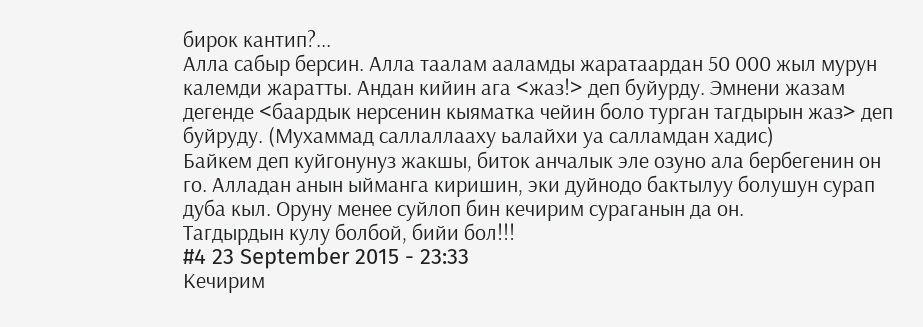бирок кантип?...
Алла сабыр берсин. Алла таалам ааламды жаратаардан 50 000 жыл мурун калемди жаратты. Андан кийин ага <жаз!> деп буйурду. Эмнени жазам дегенде <баардык нерсенин кыяматка чейин боло турган тагдырын жаз> деп буйруду. (Мухаммад саллаллааху ьалайхи уа салламдан хадис)
Байкем деп куйгонунуз жакшы, биток анчалык эле озуно ала бербегенин он го. Алладан анын ыйманга киришин, эки дуйнодо бактылуу болушун сурап дуба кыл. Оруну менее суйлоп бин кечирим сураганын да он.
Тагдырдын кулу болбой, бийи бол!!!
#4 23 September 2015 - 23:33
Кечирим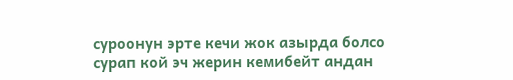суроонун эрте кечи жок азырда болсо сурап кой эч жерин кемибейт андан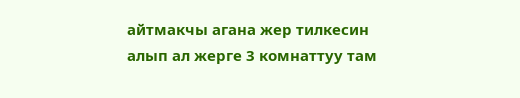айтмакчы агана жер тилкесин алып ал жерге 3 комнаттуу там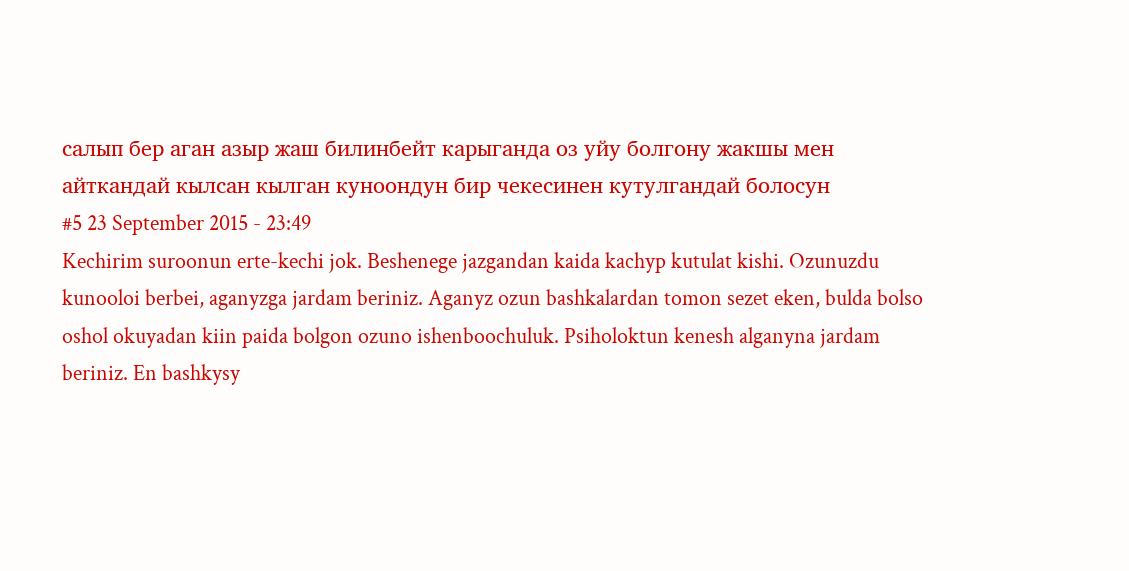салып бер аган азыр жаш билинбейт карыганда оз уйу болгону жакшы мен айткандай кылсан кылган куноондун бир чекесинен кутулгандай болосун
#5 23 September 2015 - 23:49
Kechirim suroonun erte-kechi jok. Beshenege jazgandan kaida kachyp kutulat kishi. Ozunuzdu kunooloi berbei, aganyzga jardam beriniz. Aganyz ozun bashkalardan tomon sezet eken, bulda bolso oshol okuyadan kiin paida bolgon ozuno ishenboochuluk. Psiholoktun kenesh alganyna jardam beriniz. En bashkysy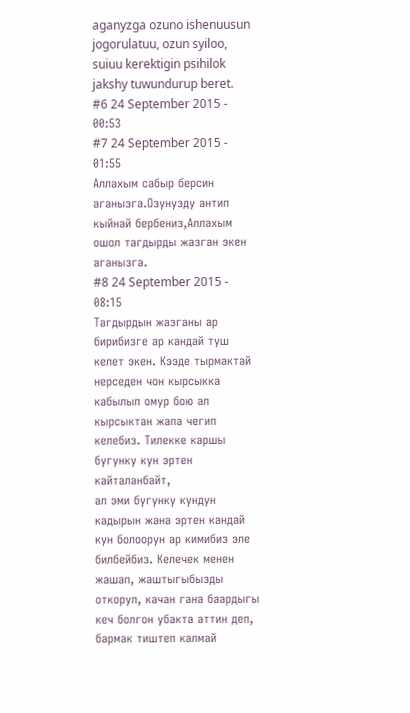aganyzga ozuno ishenuusun jogorulatuu, ozun syiloo, suiuu kerektigin psihilok jakshy tuwundurup beret.
#6 24 September 2015 - 00:53
#7 24 September 2015 - 01:55
Аллахым сабыр берсин аганызга.Озунузду антип кыйнай бербениз,Аллахым ошол тагдырды жазган экен аганызга.
#8 24 September 2015 - 08:15
Тагдырдын жазганы ар бирибизге ар кандай туш келет экен. Кээде тырмактай нерседен чон кырсыкка кабылып омур бою ал кырсыктан жапа чегип келебиз. Тилекке каршы бугунку кун эртен кайталанбайт,
ал эми бугунку кундун кадырын жана эртен кандай кун болоорун ар кимибиз эле билбейбиз. Келечек менен жашап, жаштыгыбызды откоруп, качан гана баардыгы кеч болгон убакта аттин деп, бармак тиштеп калмай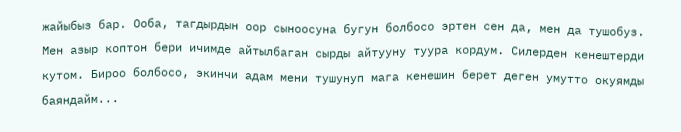жайыбыз бар. Ооба, тагдырдын оор сыноосуна бугун болбосо эртен сен да, мен да тушобуз. Мен азыр коптон бери ичимде айтылбаган сырды айтууну туура кордум. Силерден кенештерди кутом. Бироо болбосо, экинчи адам мени тушунуп мага кенешин берет деген умутто окуямды баяндайм...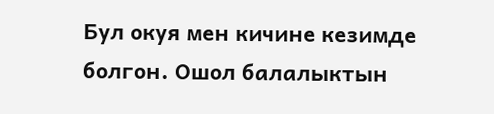Бул окуя мен кичине кезимде болгон. Ошол балалыктын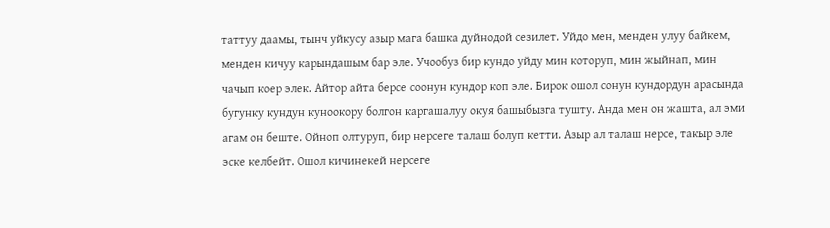таттуу даамы, тынч уйкусу азыр мага башка дуйнодой сезилет. Уйдо мен, менден улуу байкем, менден кичуу карындашым бар эле. Учообуз бир кундо уйду мин которуп, мин жыйнап, мин чачып коер элек. Айтор айта берсе соонун кундор коп эле. Бирок ошол сонун кундордун арасында бугунку кундун куноокору болгон каргашалуу окуя башыбызга тушту. Анда мен он жашта, ал эми агам он беште. Ойноп олтуруп, бир нерсеге талаш болуп кетти. Азыр ал талаш нерсе, такыр эле эске келбейт. Ошол кичинекей нерсеге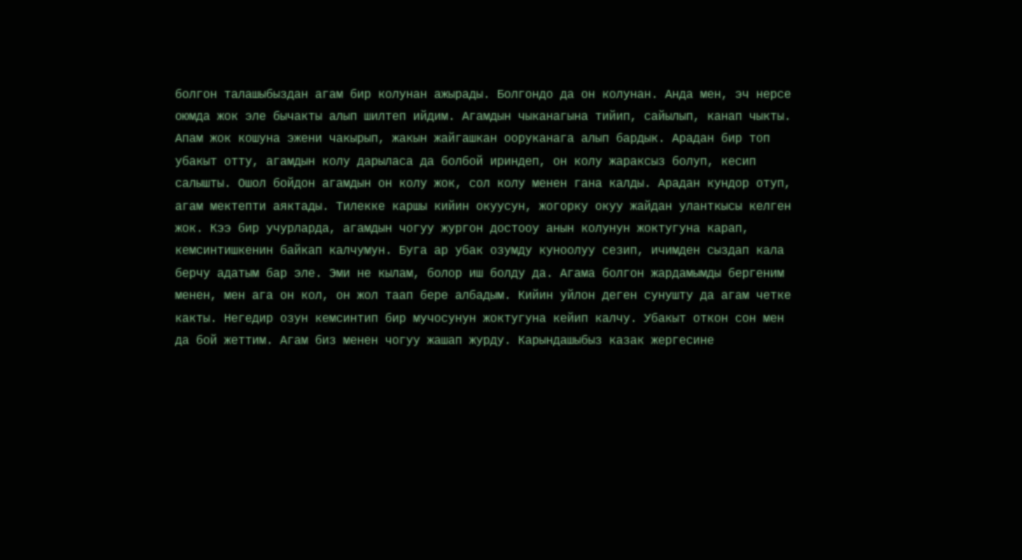болгон талашыбыздан агам бир колунан ажырады. Болгондо да он колунан. Анда мен, эч нерсе оюмда жок эле бычакты алып шилтеп ийдим. Агамдын чыканагына тийип, сайылып, канап чыкты. Апам жок кошуна эжени чакырып, жакын жайгашкан ооруканага алып бардык. Арадан бир топ убакыт отту, агамдын колу дарыласа да болбой ириндеп, он колу жараксыз болуп, кесип салышты. Ошол бойдон агамдын он колу жок, сол колу менен гана калды. Арадан кундор отуп, агам мектепти аяктады. Тилекке каршы кийин окуусун, жогорку окуу жайдан уланткысы келген жок. Кээ бир учурларда, агамдын чогуу жургон достооу анын колунун жоктугуна карап, кемсинтишкенин байкап калчумун. Буга ар убак озумду куноолуу сезип, ичимден сыздап кала берчу адатым бар эле. Эми не кылам, болор иш болду да. Агама болгон жардамымды бергеним менен, мен ага он кол, он жол таап бере албадым. Кийин уйлон деген сунушту да агам четке какты. Негедир озун кемсинтип бир мучосунун жоктугуна кейип калчу. Убакыт откон сон мен да бой жеттим. Агам биз менен чогуу жашап журду. Карындашыбыз казак жергесине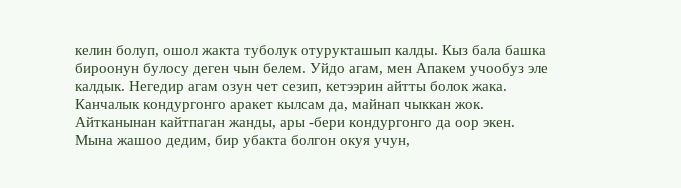келин болуп, ошол жакта туболук отурукташып калды. Кыз бала башка бироонун булосу деген чын белем. Уйдо агам, мен Апакем учообуз эле калдык. Негедир агам озун чет сезип, кетээрин айтты болок жака. Канчалык кондургонго аракет кылсам да, майнап чыккан жок. Айтканынан кайтпаган жанды, ары -бери кондургонго да оор экен. Мына жашоо дедим, бир убакта болгон окуя учун,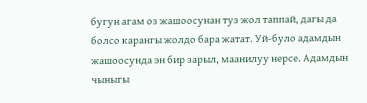бугун агам оз жашоосунан туз жол таппай, дагы да болсо карангы жолдо бара жатат. Уй-було адамдын жашоосунда эн бир зарыл, маанилуу нерсе. Адамдын чыныгы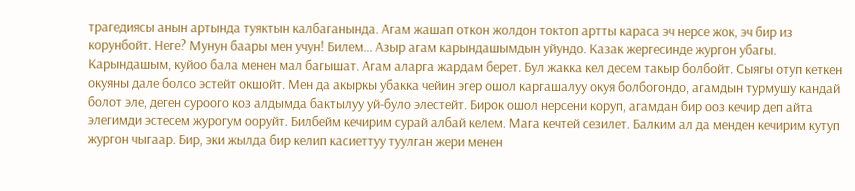трагедиясы анын артында туяктын калбаганында. Агам жашап откон жолдон токтоп артты караса эч нерсе жок, эч бир из корунбойт. Неге? Мунун баары мен учун! Билем... Азыр агам карындашымдын уйундо. Казак жергесинде жургон убагы. Карындашым, куйоо бала менен мал багышат. Агам аларга жардам берет. Бул жакка кел десем такыр болбойт. Сыягы отуп кеткен окуяны дале болсо эстейт окшойт. Мен да акыркы убакка чейин эгер ошол каргашалуу окуя болбогондо, агамдын турмушу кандай болот эле, деген суроого коз алдымда бактылуу уй-було элестейт. Бирок ошол нерсени коруп, агамдан бир ооз кечир деп айта элегимди эстесем журогум ооруйт. Билбейм кечирим сурай албай келем. Мага кечтей сезилет. Балким ал да менден кечирим кутуп жургон чыгаар. Бир, эки жылда бир келип касиеттуу туулган жери менен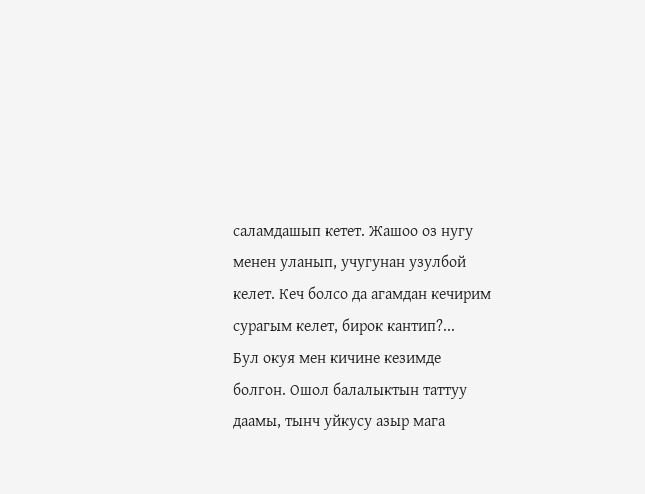саламдашып кетет. Жашоо оз нугу менен уланып, учугунан узулбой келет. Кеч болсо да агамдан кечирим сурагым келет, бирок кантип?...
Бул окуя мен кичине кезимде болгон. Ошол балалыктын таттуу даамы, тынч уйкусу азыр мага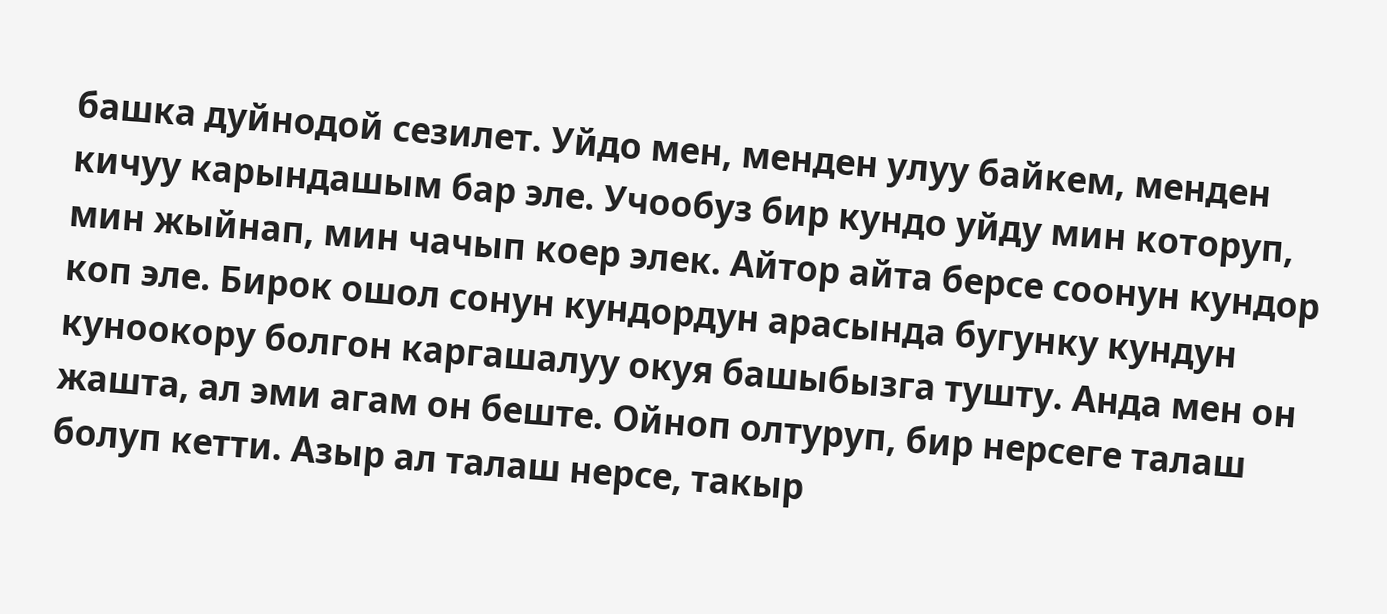башка дуйнодой сезилет. Уйдо мен, менден улуу байкем, менден кичуу карындашым бар эле. Учообуз бир кундо уйду мин которуп, мин жыйнап, мин чачып коер элек. Айтор айта берсе соонун кундор коп эле. Бирок ошол сонун кундордун арасында бугунку кундун куноокору болгон каргашалуу окуя башыбызга тушту. Анда мен он жашта, ал эми агам он беште. Ойноп олтуруп, бир нерсеге талаш болуп кетти. Азыр ал талаш нерсе, такыр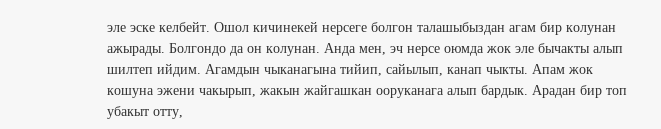эле эске келбейт. Ошол кичинекей нерсеге болгон талашыбыздан агам бир колунан ажырады. Болгондо да он колунан. Анда мен, эч нерсе оюмда жок эле бычакты алып шилтеп ийдим. Агамдын чыканагына тийип, сайылып, канап чыкты. Апам жок кошуна эжени чакырып, жакын жайгашкан ооруканага алып бардык. Арадан бир топ убакыт отту,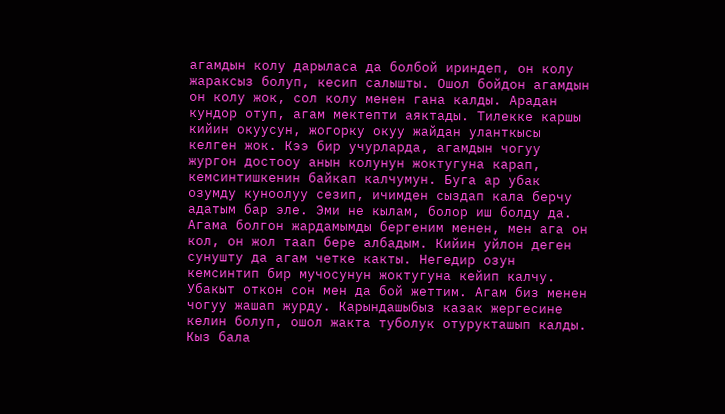агамдын колу дарыласа да болбой ириндеп, он колу жараксыз болуп, кесип салышты. Ошол бойдон агамдын он колу жок, сол колу менен гана калды. Арадан кундор отуп, агам мектепти аяктады. Тилекке каршы кийин окуусун, жогорку окуу жайдан уланткысы келген жок. Кээ бир учурларда, агамдын чогуу жургон достооу анын колунун жоктугуна карап, кемсинтишкенин байкап калчумун. Буга ар убак озумду куноолуу сезип, ичимден сыздап кала берчу адатым бар эле. Эми не кылам, болор иш болду да. Агама болгон жардамымды бергеним менен, мен ага он кол, он жол таап бере албадым. Кийин уйлон деген сунушту да агам четке какты. Негедир озун кемсинтип бир мучосунун жоктугуна кейип калчу. Убакыт откон сон мен да бой жеттим. Агам биз менен чогуу жашап журду. Карындашыбыз казак жергесине келин болуп, ошол жакта туболук отурукташып калды. Кыз бала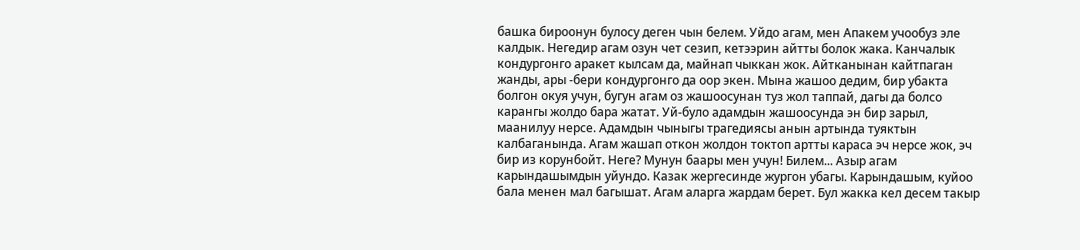башка бироонун булосу деген чын белем. Уйдо агам, мен Апакем учообуз эле калдык. Негедир агам озун чет сезип, кетээрин айтты болок жака. Канчалык кондургонго аракет кылсам да, майнап чыккан жок. Айтканынан кайтпаган жанды, ары -бери кондургонго да оор экен. Мына жашоо дедим, бир убакта болгон окуя учун, бугун агам оз жашоосунан туз жол таппай, дагы да болсо карангы жолдо бара жатат. Уй-було адамдын жашоосунда эн бир зарыл, маанилуу нерсе. Адамдын чыныгы трагедиясы анын артында туяктын калбаганында. Агам жашап откон жолдон токтоп артты караса эч нерсе жок, эч бир из корунбойт. Неге? Мунун баары мен учун! Билем... Азыр агам карындашымдын уйундо. Казак жергесинде жургон убагы. Карындашым, куйоо бала менен мал багышат. Агам аларга жардам берет. Бул жакка кел десем такыр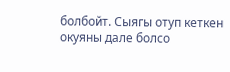болбойт. Сыягы отуп кеткен окуяны дале болсо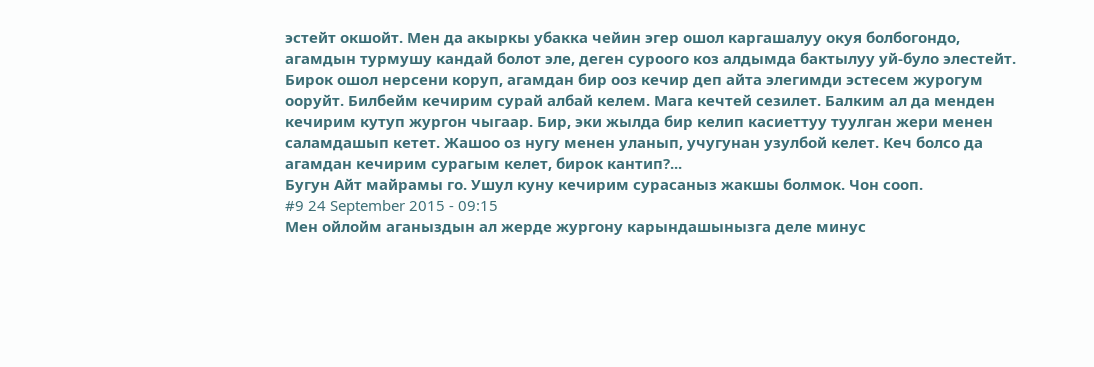эстейт окшойт. Мен да акыркы убакка чейин эгер ошол каргашалуу окуя болбогондо, агамдын турмушу кандай болот эле, деген суроого коз алдымда бактылуу уй-було элестейт. Бирок ошол нерсени коруп, агамдан бир ооз кечир деп айта элегимди эстесем журогум ооруйт. Билбейм кечирим сурай албай келем. Мага кечтей сезилет. Балким ал да менден кечирим кутуп жургон чыгаар. Бир, эки жылда бир келип касиеттуу туулган жери менен саламдашып кетет. Жашоо оз нугу менен уланып, учугунан узулбой келет. Кеч болсо да агамдан кечирим сурагым келет, бирок кантип?...
Бугун Айт майрамы го. Ушул куну кечирим сурасаныз жакшы болмок. Чон сооп.
#9 24 September 2015 - 09:15
Мен ойлойм аганыздын ал жерде жургону карындашынызга деле минус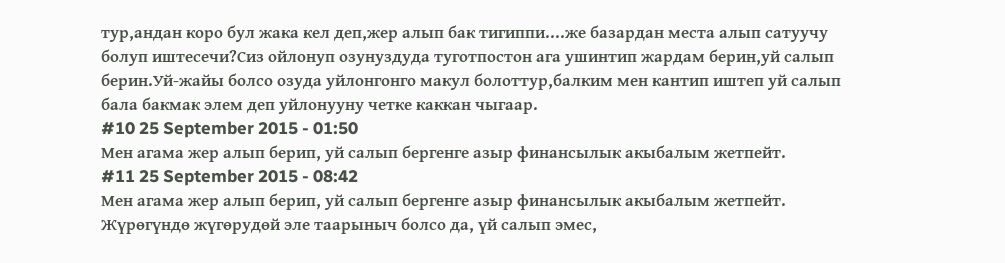тур,андан коро бул жака кел деп,жер алып бак тигиппи....же базардан места алып сатуучу болуп иштесечи?Сиз ойлонуп озунуздуда туготпостон ага ушинтип жардам берин,уй салып берин.Уй-жайы болсо озуда уйлонгонго макул болоттур,балким мен кантип иштеп уй салып бала бакмак элем деп уйлонууну четке каккан чыгаар.
#10 25 September 2015 - 01:50
Мен агама жер алып берип, уй салып бергенге азыр финансылык акыбалым жетпейт.
#11 25 September 2015 - 08:42
Мен агама жер алып берип, уй салып бергенге азыр финансылык акыбалым жетпейт.
Жүрөгүндө жүгөрудөй эле таарыныч болсо да, үй салып эмес,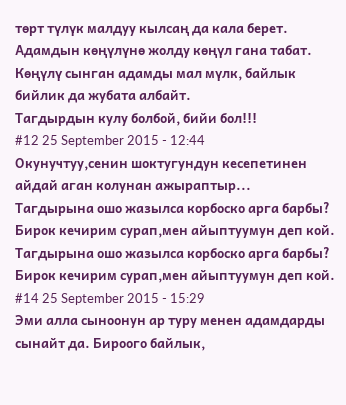төрт түлүк малдуу кылсаң да кала берет. Адамдын көңүлүнө жолду көңүл гана табат. Көңүлү сынган адамды мал мүлк, байлык бийлик да жубата албайт.
Тагдырдын кулу болбой, бийи бол!!!
#12 25 September 2015 - 12:44
Окунучтуу,сенин шоктугундун кесепетинен айдай аган колунан ажыраптыр...
Тагдырына ошо жазылса корбоско арга барбы?
Бирок кечирим сурап,мен айыптуумун деп кой.
Тагдырына ошо жазылса корбоско арга барбы?
Бирок кечирим сурап,мен айыптуумун деп кой.
#14 25 September 2015 - 15:29
Эми алла сыноонун ар туру менен адамдарды сынайт да. Бироого байлык,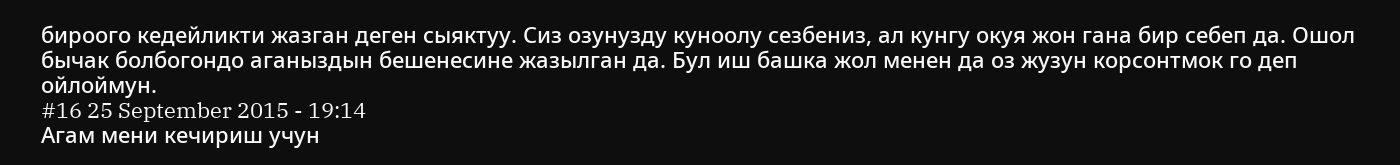бироого кедейликти жазган деген сыяктуу. Сиз озунузду куноолу сезбениз, ал кунгу окуя жон гана бир себеп да. Ошол бычак болбогондо аганыздын бешенесине жазылган да. Бул иш башка жол менен да оз жузун корсонтмок го деп ойлоймун.
#16 25 September 2015 - 19:14
Агам мени кечириш учун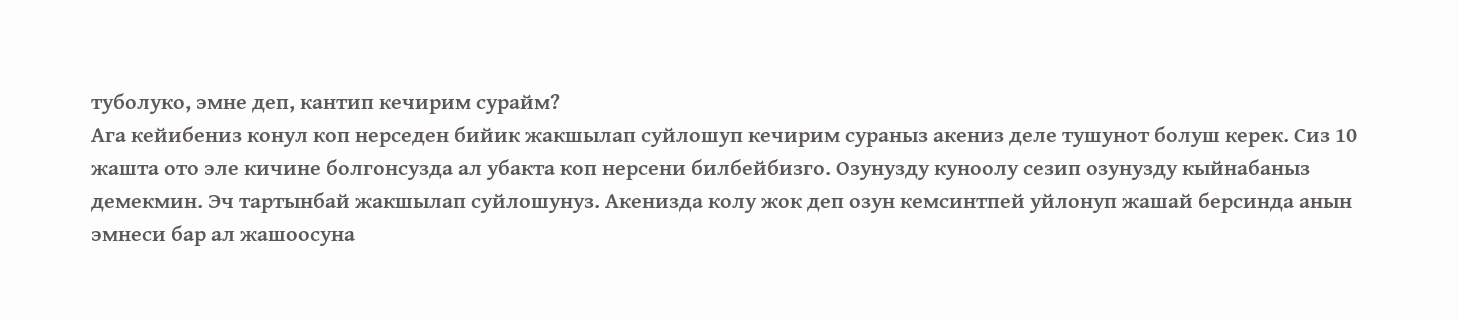туболуко, эмне деп, кантип кечирим сурайм?
Ага кейибениз конул коп нерседен бийик жакшылап суйлошуп кечирим сураныз акениз деле тушунот болуш керек. Сиз 10 жашта ото эле кичине болгонсузда ал убакта коп нерсени билбейбизго. Озунузду куноолу сезип озунузду кыйнабаныз демекмин. Эч тартынбай жакшылап суйлошунуз. Акенизда колу жок деп озун кемсинтпей уйлонуп жашай берсинда анын эмнеси бар ал жашоосуна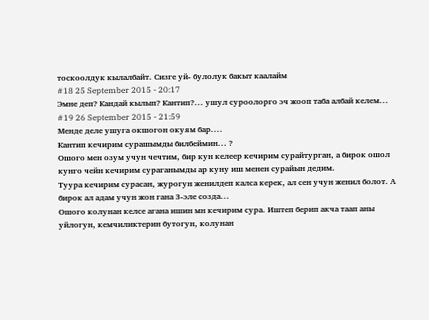тоскоолдук кылалбайт. Сизге уй- булолук бакыт каалайм
#18 25 September 2015 - 20:17
Эмне деп? Кандай кылып? Кантип?... ушул суроолорго эч жооп таба албай келем...
#19 26 September 2015 - 21:59
Менде деле ушуга окшогон окуям бар....
Кантип кечирим сурашымды билбеймин... ?
Ошого мен озум учун чечтим, бир кун келеер кечирим сурайтурган, а бирок ошол кунго чейн кечирим сураганымды ар куну иш менен сурайын дедим.
Туура кечирим сурасан, журогун женилдеп калса керек, ал сен учун женил болот. А бирок ал адам учун жон гана 3-эле созда...
Ошого колунан келсе агана ишин мн кечирим сура. Иштеп берип акча таап аны уйлогун, кемчиликтерин бутогун, колунан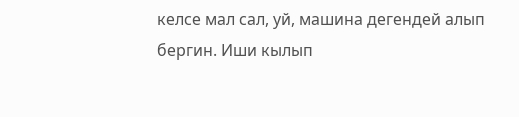келсе мал сал, уй, машина дегендей алып бергин. Иши кылып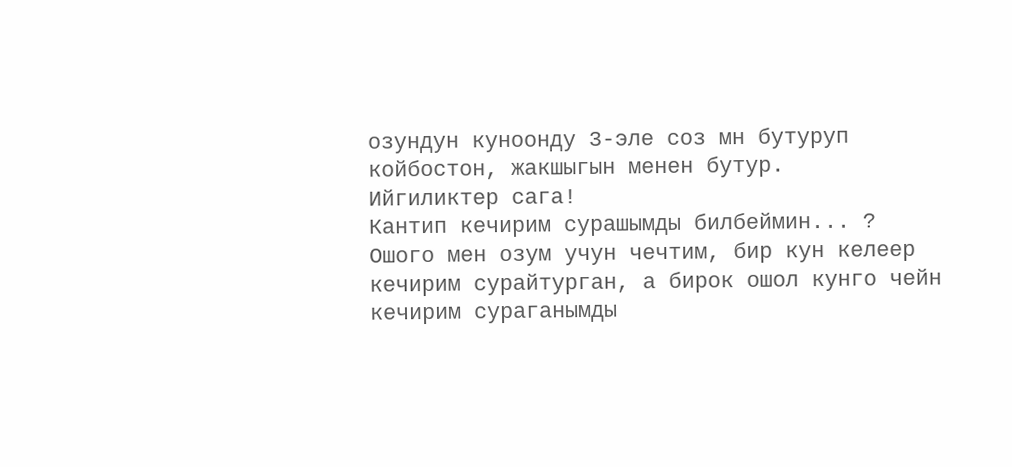озундун куноонду 3-эле соз мн бутуруп койбостон, жакшыгын менен бутур.
Ийгиликтер сага!
Кантип кечирим сурашымды билбеймин... ?
Ошого мен озум учун чечтим, бир кун келеер кечирим сурайтурган, а бирок ошол кунго чейн кечирим сураганымды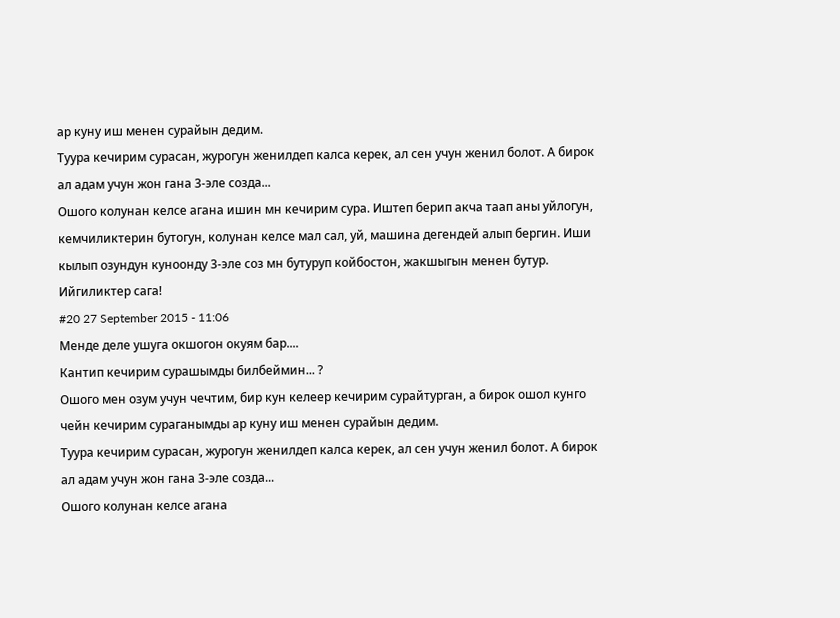ар куну иш менен сурайын дедим.
Туура кечирим сурасан, журогун женилдеп калса керек, ал сен учун женил болот. А бирок ал адам учун жон гана 3-эле созда...
Ошого колунан келсе агана ишин мн кечирим сура. Иштеп берип акча таап аны уйлогун, кемчиликтерин бутогун, колунан келсе мал сал, уй, машина дегендей алып бергин. Иши кылып озундун куноонду 3-эле соз мн бутуруп койбостон, жакшыгын менен бутур.
Ийгиликтер сага!
#20 27 September 2015 - 11:06
Менде деле ушуга окшогон окуям бар....
Кантип кечирим сурашымды билбеймин... ?
Ошого мен озум учун чечтим, бир кун келеер кечирим сурайтурган, а бирок ошол кунго чейн кечирим сураганымды ар куну иш менен сурайын дедим.
Туура кечирим сурасан, журогун женилдеп калса керек, ал сен учун женил болот. А бирок ал адам учун жон гана 3-эле созда...
Ошого колунан келсе агана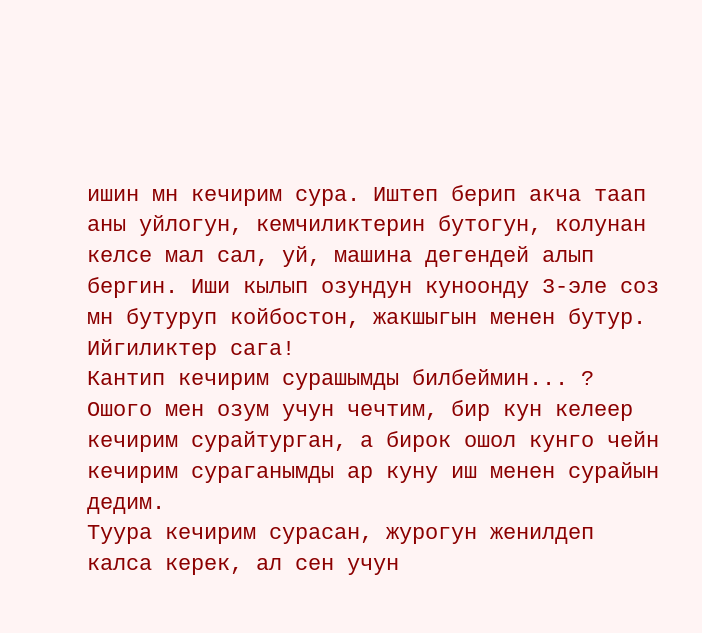ишин мн кечирим сура. Иштеп берип акча таап аны уйлогун, кемчиликтерин бутогун, колунан келсе мал сал, уй, машина дегендей алып бергин. Иши кылып озундун куноонду 3-эле соз мн бутуруп койбостон, жакшыгын менен бутур.
Ийгиликтер сага!
Кантип кечирим сурашымды билбеймин... ?
Ошого мен озум учун чечтим, бир кун келеер кечирим сурайтурган, а бирок ошол кунго чейн кечирим сураганымды ар куну иш менен сурайын дедим.
Туура кечирим сурасан, журогун женилдеп калса керек, ал сен учун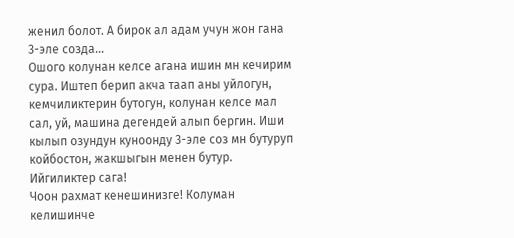женил болот. А бирок ал адам учун жон гана 3-эле созда...
Ошого колунан келсе агана ишин мн кечирим сура. Иштеп берип акча таап аны уйлогун, кемчиликтерин бутогун, колунан келсе мал сал, уй, машина дегендей алып бергин. Иши кылып озундун куноонду 3-эле соз мн бутуруп койбостон, жакшыгын менен бутур.
Ийгиликтер сага!
Чоон рахмат кенешинизге! Колуман келишинче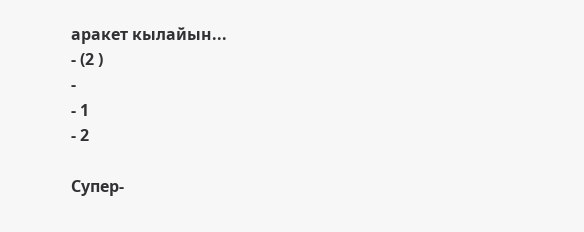аракет кылайын...
- (2 )
-
- 1
- 2

Супер-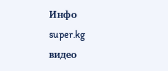Инфо
super.kg
видео